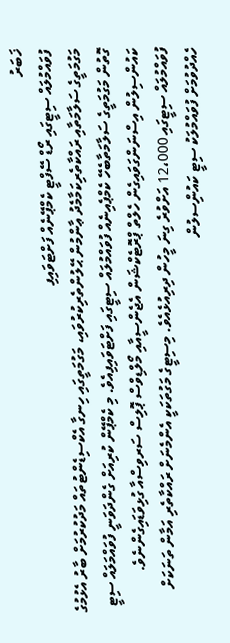ޚަބަރު
ފުވައްމުލައް ސިޓީގައި ރޯޑް ސޭފްޓީ ކެމްޕޭނެއް ފަށްޓަވައިފި
މަގުމަތީގެ ސަލާމަތާއި ރައްކާތެރިކަމާމެދު ޢާންމުން ޙޭލުންތެރިކުރުވައި، މަގުމަތީގައި ހިނގާ އެކްސިޑެންޓުތައް މަދުކުރުމަށް ބާރު އެޅުމުގެ ގޮތުން މަގުމަތީގެ ސަލާމަތާބެހޭ ކެމްޕެއިނެއް ފުވައްމުލައް ސިޓީގައި ފަށްޓަވައިފިއެވެ. މި ކެމްޕޭން ކުރިއަށް ގެންދަވަނީ ފުވައްމަލައް ސިޓީ ކައުންސިލުން އިސްނަންގަވައިގެން ހެލްތް ޕްރޮޓެކްޝަން އެޖެންސީއާއި މޯލްޑިވްސް ޕޮލިސް ސަރވިސްއާ ގުޅިވަޑައިގެންނެވެ.
ފުވައްމުލައް ސިޓީގައި 12،000 އަށްވުރެ ގިނަ މީހުން ދިރިއުޅެއެވެ. މިސިޓީގެ މަގުތަކަކީ އެންމެނަށް ރައްކާތެރި އަމާން ތަނަކަށް ހެއްދުވުމަށް ފުވައްމުލަކު ސިޓީ ކައުންިސލުން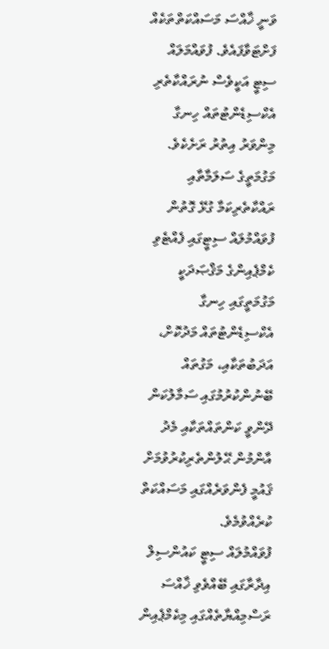ވަނީ ޚާއްސަ މަސައްކަތްތަކެއް ފަށްޓަވާފައެވެ. ފުވައްމަލައް ސިޓީ އަކީވެސް ނުރައްކާތެރި އެކްސިޑެންޓުތައް ހިނގާ މިންވަރު އިތުރު ރަށެކެވެ. މަގުމަތީގެ ސަލަމާތާއި ރައްކާތެރިކަމާ ގުޅޭ ގޮތުން ފުވައްމުލައް ސިޓީގައި ފެއްޓެވި ކެމްޕެއިންގެ މަޤްޞަދަކީ މަގުމަތީގައި ހިނގާ އެކްސިޑެންޓުތައް މަދުކޮށް، އަދަބުތަކާއި، މަގުތައް ބޭނުންކުރުމުގައި ސަމާލުކަން ދޭންވީ ކަންތައްތަކާއި މެދު އާންމުން ޙޭލުންތެރިކުރުވުމަށް ޤައުމީ ފެންވަރެއްގައި މަސައްކަތް ކުރެއްވުމެވެ.
ފުވައްމުލައް ސިޓީ ކައުންސިލް އިދާރާގައި ބޭއްވެވި ޚާއްސަ ރަސްމިއްޔާތެއްގައި މިކެމްޕެއިން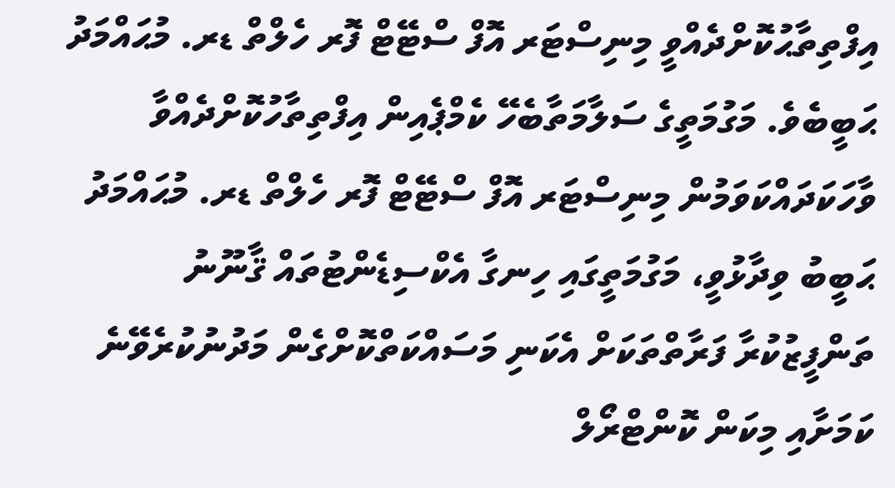އިފްތިތާޙުކޮށްދެއްވީ މިނިސްޓަރ އޮފް ސްޓޭޓް ފޮރ ހެލްތް ޑރ. މުޙައްމަދު ޙަބީބެވެ. މަގުމަތީގެ ސަލާމަތާބެހޭ ކެމްޕެއިން އިފްތިތާހުކޮށްދެއްވާ ވާހަކަދައްކަވަމުން މިނިސްޓަރ އޮފް ސްޓޭޓް ފޮރ ހެލްތް ޑރ. މުޙައްމަދު ޙަބީބު ވިދާޅުވީ، މަގުމަތީގައި ހިނގާ އެކްސިޑެންޓުތައް ޤާނޫނު ތަންފީޒުކުރާ ފަރާތްތަކަށް އެކަނި މަސައްކަތްކޮށްގެން މަދުނުކުރެވޭނެ ކަމަށާއި މިކަން ކޮންޓްރޯލް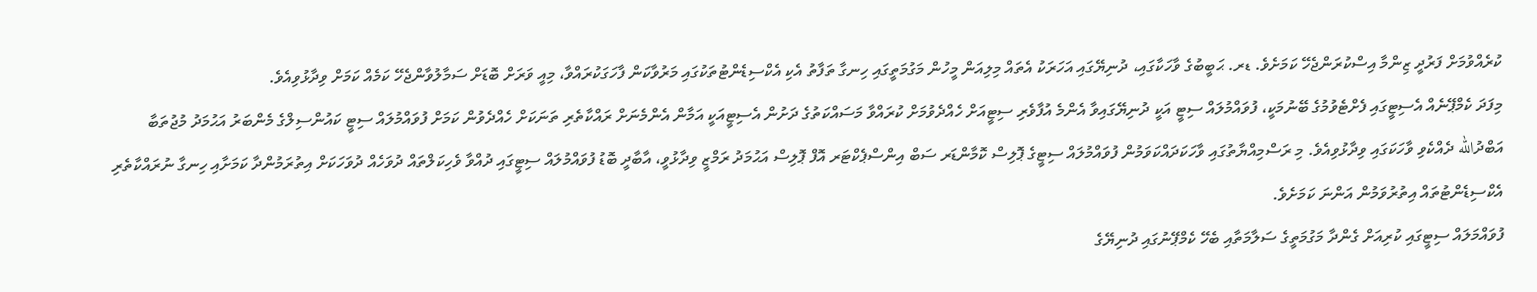ކުރެއްވުމަށް ފަރުދީ ޒިންމާ އިސްކުރަންޖެހޭ ކަމަށެވެ. ޑރ. ޙަބީބުގެ ވާހަކާގައި، ދުނިޔޭގައި އަހަރަކު އެތައް މިލިއަން މީހުން މަގުމަތީގައި ހިނގާ ތަފާތު އެކި އެކްސިޑެންޓުތަކުގައި މަރުވާކަން ފާހަގަކުރައްވާ، މިއީ ވަރަށް ބޮޑަށް ސަމާލުވާންޖެހޭ ކަމެއް ކަމަށް ވިދާޅުވިއެވެ.
މިފަދަ ކެމްޕޭނެއް އެސިޓީގައި ފެށްޓެވުމުގެ ބޭނުމަކީ، ފުވައްމުލައް ސިޓީ އަކީ ދުނިޔޭގައިވާ އެންމެ އުފާވެރި ސިޓީއަށް ހެއްދެވުމަށް ކުރައްވާ މަސައްކަތުގެ ދަށުން އެސިޓީއަކީ އަމާން އެންމެނަށް ރައްކާތެރި ތަނަކަށް ހެއްދެވުން ކަމަށް ފުވައްމުލައް ސިޓީ ކައުންސިލްގެ މެންބަރު އަޙުމަދު މުޖުތަބާ އަބްދުالله ދެއްކެވި ވާހަކަގައި ވިދާޅުވިއެވެ. މި ރަސްމިއްޔާތުގައި ވާހަކަދައްކަވަމުން ފުވައްމުލައް ސިޓީގެ ޕޮލިސް ކޮމާންޑަރ ސަބް އިންސްޕެކްޓަރ އޮފް ޕޮލިސް އަޙުމަދު ރަމްޒީ ވިދާޅުވީ، އާބާދީ ބޮޑު ފުވައްމުލައް ސިޓީގައި ދުއްވާ ވެހިކަލްތައް ދުވަހެއް ދުވަހަކަށް އިތުރަމުންދާ ކަމަށާއި ހިނގާ ނުރައްކާތެރި އެކްސިޑެންޓުތައް އިތުރުވަމުން އަންނަ ކަމަށެވެ.
ފުވައްމަލައް ސިޓީގައި ކުރިއަށް ގެންދާ މަގުމަތީގެ ސަލާމަތާއި ބެހޭ ކެމްޕޭނުގައި ދުނިޔޭގެ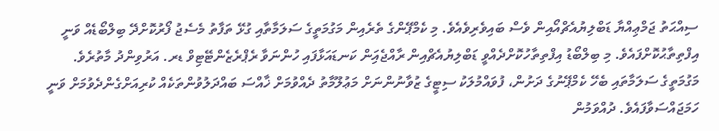ސިއްޙަތު ޖަމްޢިއްޔާ ޑަބްލިޔުއެޗްއޯއިން ވެސް ބައިވެރިވެއެވެ. މި ކެމްޕޭންގެ ތެރެއިން މަގުމަތީގެ ސަލަމާތާއި ގުޅޭ ތަފާތު މެސެޖު ފޯރުކޮށްދޭ ބިލްބޯޑެއް ވަނީ އިފްތިތާޙުކޮށްފައެވެ. މި ބިލްބޯޑު އިފްތިތާހުކޮށްދެއްވީ ޑަބްލިޔުއެޗްއިން ރާއްޖެއަިން ކަނޑައަޅާފައި ހުންނަވާ ރެޕްރެޒެންޓޭޓިވް ޑރ. އަރުވިންދު މާތުރެވެ.
މަގުމަތީގެ ސަލަމާތައި ބެހޭ ކެމްޕޭނުގެ ދަށުން، ފުވައްމުލަކު ސިޓީގެ ޒުވާނުންނަށް މަޢުލޫމާތު ދެއްވުމަށް ޚާއްސަ ބައްދަލުވުންތަކެއް ކުރިއަށްގެންދެވުމަށް ވަނީ ހަމަޖައްސަވާފައެވެ. ދުއްވަމުން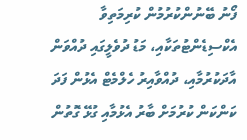ފޯނު ބޭނުންކުރުމުން ކުރިމަތިވާ އެކްސިޑެންޓުތަކާއި، މަޑު ދުވެލީގައި ދުއްވަން އާދަކުރުމާއި، ދުއްވާއިރު ހެލްމެޓް އެޅުން ފަދަ ކަންކަން ކުރުމަށް ބާރު އެޅުމާއި ގުޅޭ ގޮތުން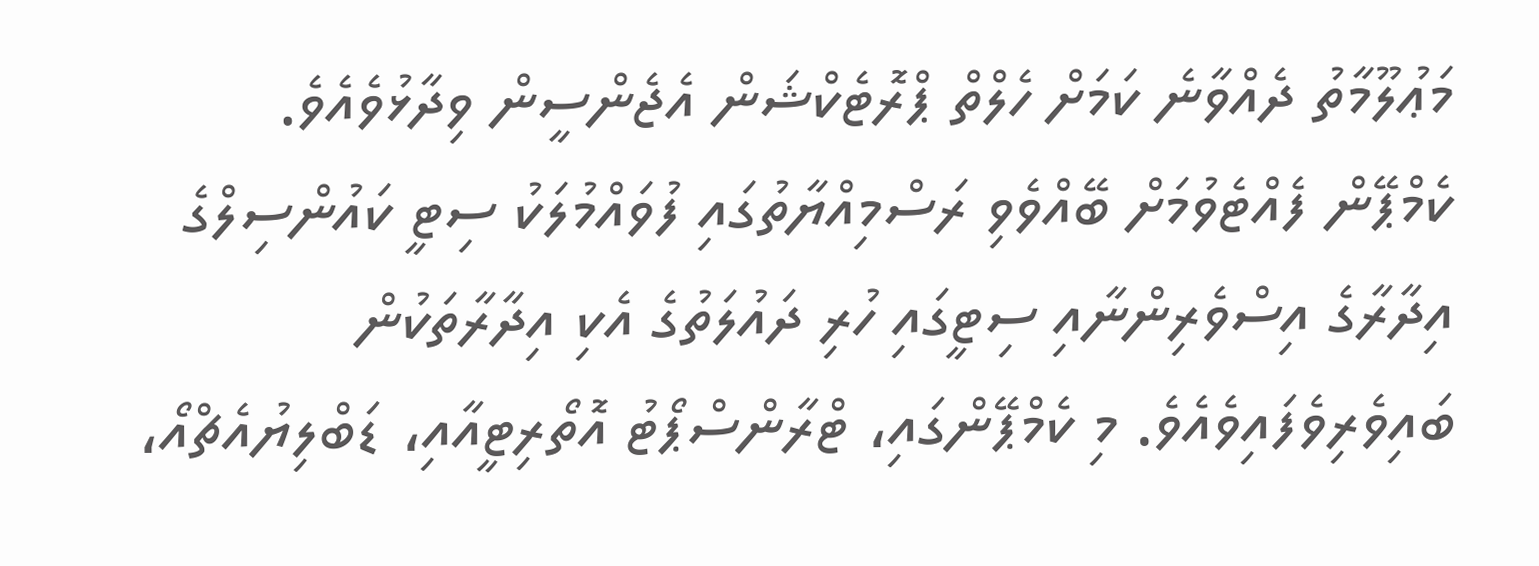މަޢުލޫމާތު ދެއްވާނެ ކަމަށް ހެލްތް ޕްރޮޓެކްޝަން އެޖެންސީން ވިދާޅުވެއެވެ.
ކެމްޕޭން ފެއްޓެވުމަށް ބޭއްވެވި ރަސްމިއްޔާތުގައި ފުވައްމުލަކު ސިޓީ ކައުންސިލްގެ އިދާރާގެ އިސްވެރިންނާއި ސިޓީގައި ހުރި ދައުލަތުގެ އެކި އިދާރާތަކުން ބައިވެރިވެފައިވެއެވެ. މި ކެމްޕޭންގައި، ޓްރާންސްޕޯޓު އޮތޯރިޓީއާއި، ޑަބްލިޔުއެޗްއޯ،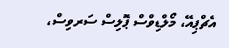އެޗްޕިއޭ، މޯލްޑިވްސް ޕޮލިސް ސަރވިސް،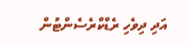އަދި ދިވެހި ރެޑްކްރެސެންޓުން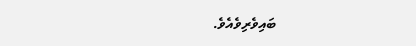ބައިވެރިވެއެވެ.